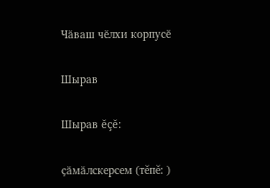Чӑваш чӗлхи корпусӗ

Шырав

Шырав ĕçĕ:

ҫӑмӑлскерсем (тĕпĕ: )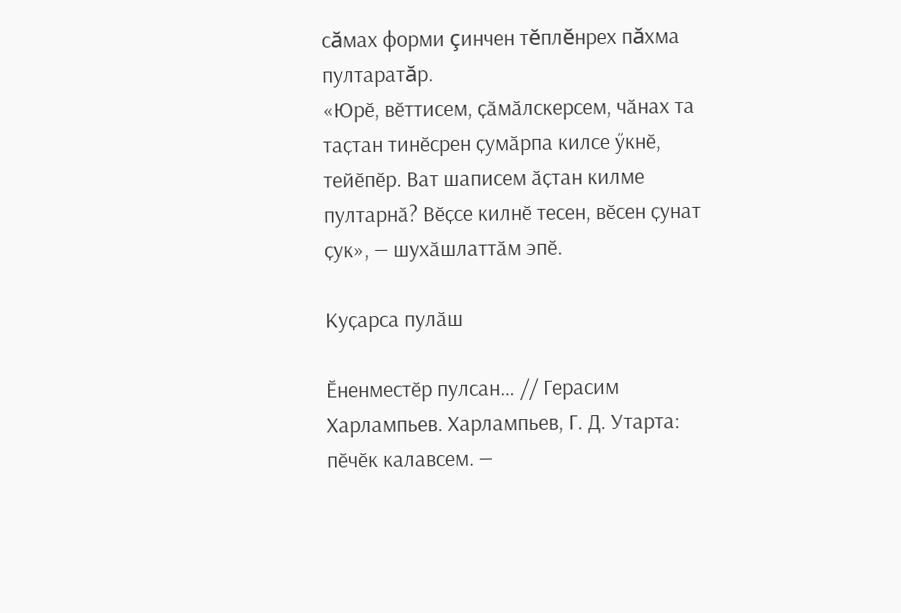сăмах форми çинчен тĕплĕнрех пăхма пултаратăр.
«Юрӗ, вӗттисем, ҫӑмӑлскерсем, чӑнах та таҫтан тинӗсрен ҫумӑрпа килсе ӳкнӗ, тейӗпӗр. Ват шаписем ӑҫтан килме пултарнӑ? Вӗҫсе килнӗ тесен, вӗсен ҫунат ҫук», — шухӑшлаттӑм эпӗ.

Куҫарса пулӑш

Ӗненместӗр пулсан… // Герасим Харлампьев. Харлампьев, Г. Д. Утарта: пӗчӗк калавсем. —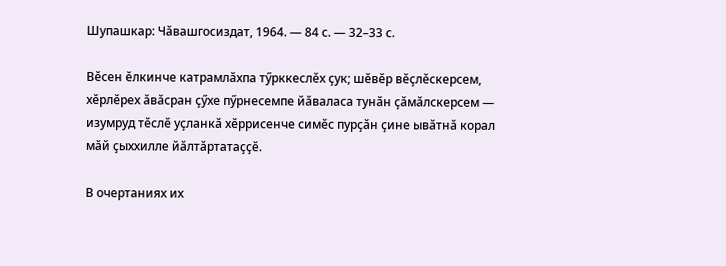Шупашкар: Чӑвашгосиздат, 1964. — 84 с. — 32–33 с.

Вӗсен ӗлкинче катрамлӑхпа тӳрккеслӗх ҫук; шӗвӗр вӗҫлӗскерсем, хӗрлӗрех ӑвӑсран ҫӳхе пӳрнесемпе йӑваласа тунӑн ҫӑмӑлскерсем — изумруд тӗслӗ уҫланкӑ хӗррисенче симӗс пурҫӑн ҫине ывӑтнӑ корал мӑй ҫыххилле йӑлтӑртатаҫҫӗ.

В очертаниях их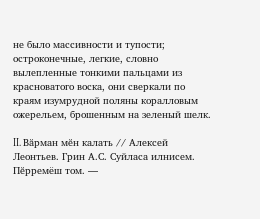не было массивности и тупости; остроконечные, легкие, словно вылепленные тонкими пальцами из красноватого воска, они сверкали по краям изумрудной поляны коралловым ожерельем, брошенным на зеленый шелк.

II. Вӑрман мӗн калать // Алексей Леонтьев. Грин А.С. Суйласа илнисем. Пӗрремёш том. —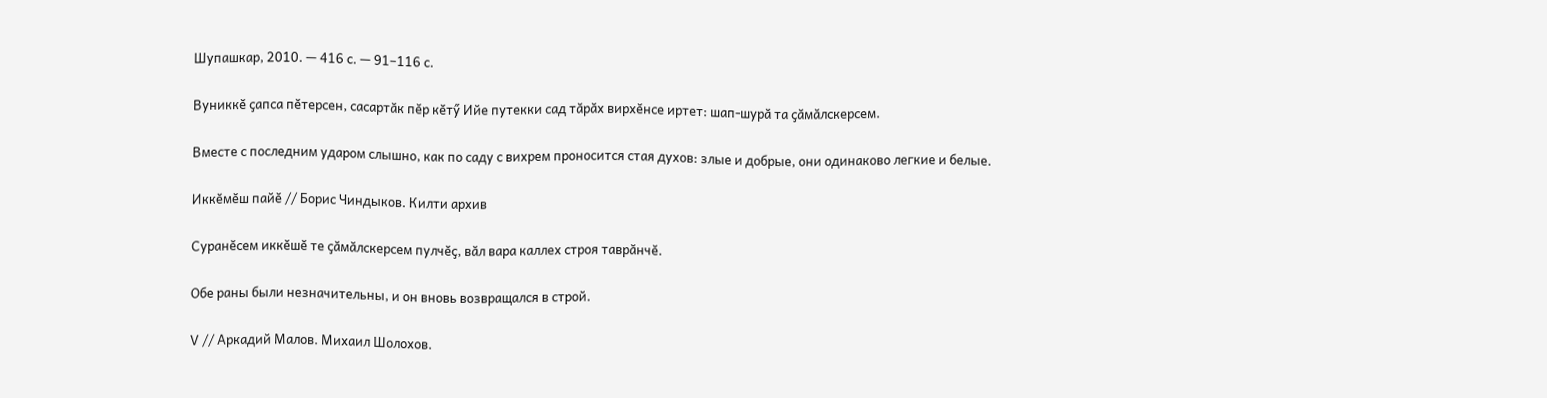Шупашкар, 2010. — 416 с. — 91–116 с.

Вуниккӗ ҫапса пӗтерсен, сасартӑк пӗр кӗтӳ Ийе путекки сад тӑрӑх вирхӗнсе иртет: шап-шурӑ та ҫӑмӑлскерсем.

Вместе с последним ударом слышно, как по саду с вихрем проносится стая духов: злые и добрые, они одинаково легкие и белые.

Иккӗмӗш пайӗ // Борис Чиндыков. Килти архив

Суранӗсем иккӗшӗ те ҫӑмӑлскерсем пулчӗҫ, вӑл вара каллех строя таврӑнчӗ.

Обе раны были незначительны, и он вновь возвращался в строй.

V // Аркадий Малов. Михаил Шолохов.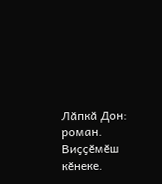Лӑпкӑ Дон: роман. Виҫҫӗмӗш кӗнеке.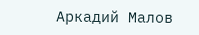Аркадий Малов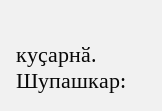куҫарнӑ. Шупашкар: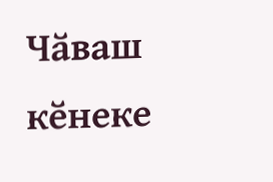Чӑваш кӗнеке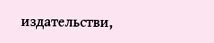издательстви,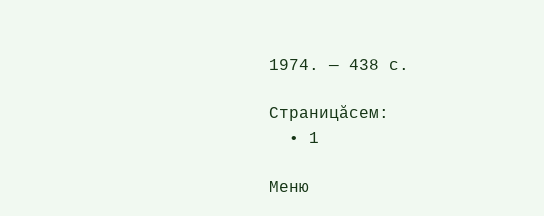1974. — 438 с.

Страницăсем:
  • 1

Меню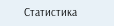Статистика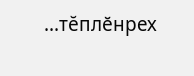...тĕплӗнрех